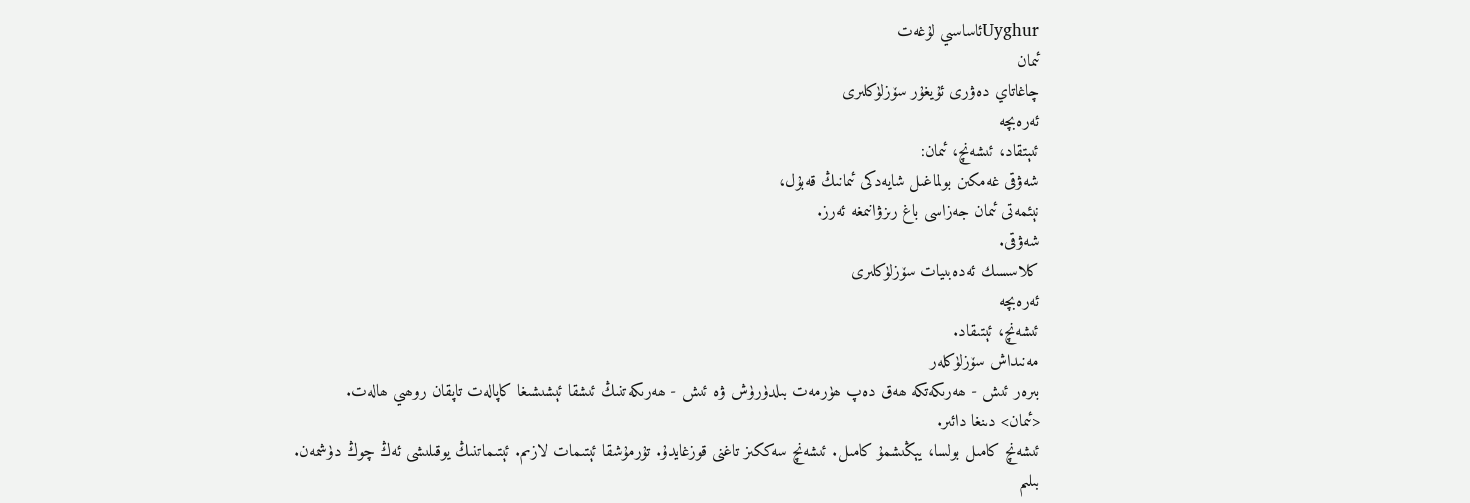Uyghurئاساسىي لۇغەت
ئىمان
چاغاتاي دەۋرى ئۇيغۇر سۆزلۈكلىرى
ئەرەبچە
ئىېتقاد، ئىشەنچ، ئىمان:
شەۋقى غەمكىن بولماغىل شايەدكى ئىمانىڭ قەبۇل،
نېئمەتى ئىمان جەزاسى باغ رىزۋانىمغە ئەرز.
شەۋقى.
كلاسسىك ئەدەبىيات سۆزلۈكلىرى
ئەرەبچە
ئىشەنچ، ئېتىقاد.
مەنىداش سۆزلۈكلەر
بىرەر ئىش - ھەرىكەتكە ھەق دەپ ھۈرمەت بىلدۈرۈش ۋە ئىش - ھەرىكەتنىڭ ئىشقا ئېشىشىغا كاپالەت تاپقان روھىي ھالەت.
<ئىمان> دىنغا دائىر.
ئىشەنچ كامىل بولسا، يېڭىشمۇ كامىل. ئىشەنچ سەككىز تاغنى قوزغايدۇ. تۇرمۇشقا ئېتىمات لازىم. ئېتىماتنىڭ يوقىلىشى ئەڭ چوڭ دۈشمەن. بىلىم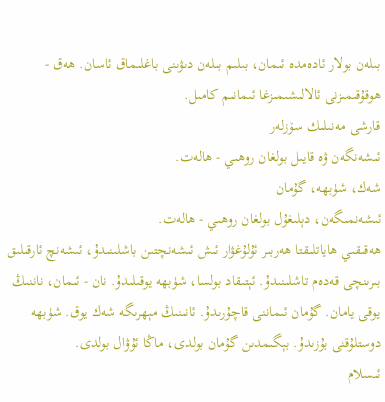بىلەن بولار ئادەمدە ئىمان، بىلىم بىلەن دىۋىنى باغلىماق ئاسان. ھەق - ھوقۇقىمىزنى ئالالىشىمىزغا ئىمانىم كامىل.
قارشى مەنىلىك سۆزلەر
ئىشەنگەن ۋە قايىل بولغان روھىي - ھالەت.
شەك، شۈبھە، گۇمان
ئىشەنمىگەن، دېلىغۇل بولغان روھىي - ھالەت.
ھەقىقىي ھاياتلىقتا ھەربىر ئۇلۇغۋار ئىش ئىشەنچتىن باشلىنىدۇ، ئىشەنچ ئارقىلىق بىرىنچى قەدەم تاشلىنىدۇ. ئېتىقاد بولسا، شۈبھە يوقىلىدۇ. نان - ئىمان، ناننىڭ يوقى يامان. گۇمان ئىماننى قاچۇرىدۇ. ئانىنىڭ مېھرىگە شەك يوق. شۈبھە دوستلۇقنى بۇزىدۇ. بېگىمدىن گۇمان بولدى، ماڭا ئۇۋال بولدى.
ئىسلام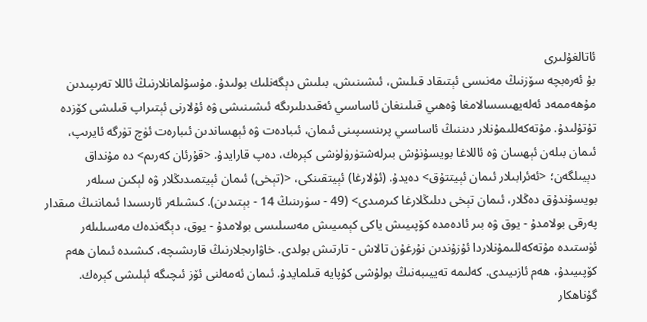ئاتالغۇلىرى
بۇ ئەرەبچە سۆزنىڭ مەنىسى ئېتىقاد قىلىش، ئىشىنىش، بىلىش دېگەنلىك بولىدۇ. مۇسۇلمانلارنىڭ ئاللا تەرىپىدىن مۇھەممەد ئەلەيھىسسالامغا ۋەھىي قىلىنغان ئاساسىي ئەقىدىلىرىگە ئىشىنىشى ۋە ئۇلارنى ئېتىراپ قىلىشى كۆزدە تۇتۇلىدۇ. مۇتەكەللىمۇنلار دىننىڭ ئاساسىي پرىنسىپىنى ئىمان، ئىبادەت ۋە ئېھساندىن ئىبارەت ئۈچ تۈرگە ئايرىپ، ئىمان بىلەن ئېھسان ۋە ئاللاغا بويسۇنۇش بىرلەشتۈرۈلۈشى كېرەك، دەپ قارايدۇ. <قۇرئان كەرىم> دە مۇنداق دېيىلگەن؛ <ئەئرابىلار ئىمان ئېيتتۇق> دەيدۇ. (ئۇلارغا) ئېيتقىنكى، <(تېخى) ئىمان ئېيتمىدىڭلار ۋە لېكىن سىلەر بويسۇندۇق دەڭلار، ئىمان تېخى دىلىڭلارغا كىرمىدى> (49 - سۈرىنىڭ 14 - بېتىدىن). كىشىلەر ئارىسىدا ئىماننىڭ مىقدار پەرقى بولامدۇ - يوق ۋە بىر ئادەمدە كۆپىيىش ياكى كېمىيىش مەسىلىسى بولامدۇ - يوق، دېگەندەك مەسىلىلەر ئۈستىدە مۇتەكەللىمۇنلاردا ئۇزۇندىن نۇرغۇن تالاش - تارتىش بولدى. خاۋارىجلارنىڭ قارىشىچە، كىشىدە ئىمان ھەم كۆپىيىدۇ، ھەم ئازىيىدى. كەلىمە تەييىبەنىڭ بولۇشى كۇپايە قىلمايدۇ. ئىمان ئەمەلنى ئۆز ئىچىگە ئېلىشى كېرەك. گۇناھكار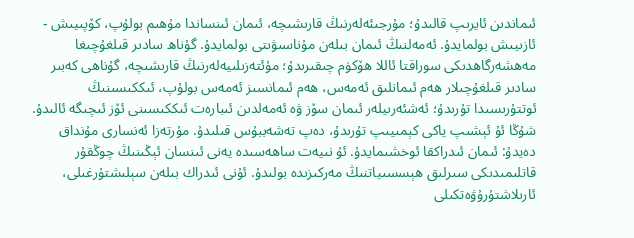ئىماندىن ئايرىپ قالىدۇ؛ مۇرجىئەلەرنىڭ قارىشىچە، ئىمان ئىنساندا مۇھىم بولۇپ، كۆپىيىش - ئازىيىش بولمايدۇ. ئەمەلنىڭ ئىمان بىلەن مۇناسىۋىتى بولمايدۇ. گۇناھ سادىر قىلغۇچىغا مەھشەرگاھدىكى سوراقتا ئاللا ھۆكۈم چىقىرىدۇ؛ مۇئتەزىلىيەلەرنىڭ قارىشىچە، گۇناھى كەبىر سادىر قىلغۇچىلار ھەم ئىمانلىق ئەمەس، ھەم ئىمانسىز ئەمەس بولۇپ، ئىككىسىنىڭ ئوتتۇرىسىدا تۇرىدۇ؛ ئەشئەرىيلەر ئىمان سۆز ۋە ئەمەلدىن ئىبارەت ئىككىسىنى ئۆز ئىچىگە ئالىدۇ. شۇڭا ئۇ ئېشىپ ياكى كېمىيىپ تۇرىدۇ، دەپ تەشەببۇس قىلىدۇ. مۇرتەزا ئەنسارى مۇنداق دەيدۇ: ئىمان ئىدراكقا ئوخشىمايدۇ. ئۇ نىيەت ساھەسىدە يەنى ئىنسان ئېڭىنىڭ چوڭقۇر قاتلىمىدىكى سىرلىق ھېسسىياتنىڭ مەركىزىدە بولىدۇ. ئۇنى ئىدراك بىلەن سېلىشتۇرغىلى، ئارىلاشتۇرۇۋەتكىلى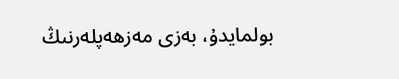بولمايدۇ، بەزى مەزھەپلەرنىڭ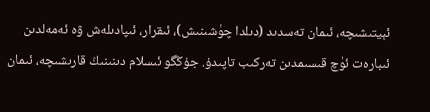ئېيتىشىچە، ئىمان تەسدىد (دىلدا چۈشىنىش)، ئىقرار، ئىپادىلەش ۋە ئەمەلدىن ئىبارەت ئۈچ قىسىمدىن تەركىب تاپىدۇ. جۇڭگو ئىسلام دىنىنىڭ قارىشىچە، ئىمان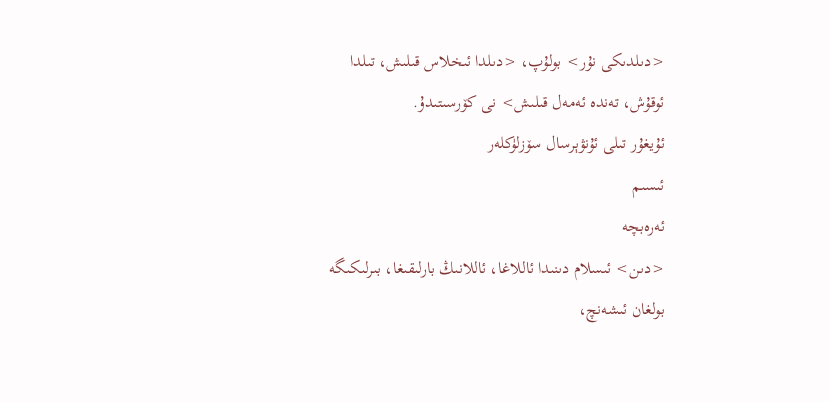<دىلدىكى نۇر> بولۇپ، <دىلدا ئىخلاس قىلىش، تىلدا ئوقۇش، تەندە ئەمەل قىلىش> نى كۆرسىتىدۇ.
ئۇيغۇر تىلى ئۇنۋېرسال سۆزلۈكلەر
ئىسىم
ئەرەبچە
<دىن> ئىسلام دىنىدا ئاللاغا، ئاللانىڭ بارلىقىغا، بىرلىكىگە بولغان ئىشەنچ،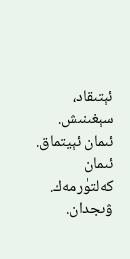ئېتىقاد، سېغىنىش.
ئىمان ئېيتماق. ئىمان كەلتۈرمەك.
ۋىجدان.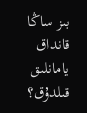بىز ساڭا قانداق يامانلىق قىلدۇق؟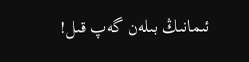ئىمانىڭ بىلەن گەپ قىل!